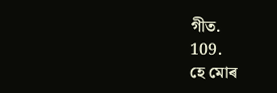গীত.
109.
হে মোৰ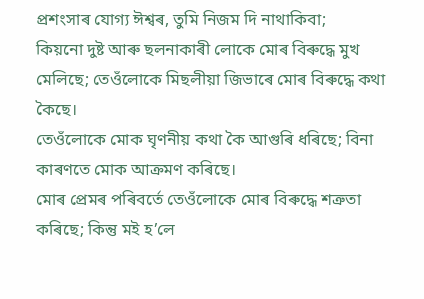প্ৰশংসাৰ যোগ্য ঈশ্বৰ, তুমি নিজম দি নাথাকিবা;
কিয়নো দুষ্ট আৰু ছলনাকাৰী লোকে মোৰ বিৰুদ্ধে মুখ মেলিছে; তেওঁলোকে মিছলীয়া জিভাৰে মোৰ বিৰুদ্ধে কথা কৈছে।
তেওঁলোকে মোক ঘৃণনীয় কথা কৈ আগুৰি ধৰিছে; বিনা কাৰণতে মোক আক্রমণ কৰিছে।
মোৰ প্ৰেমৰ পৰিবর্তে তেওঁলোকে মোৰ বিৰুদ্ধে শত্ৰুতা কৰিছে; কিন্তু মই হ’লে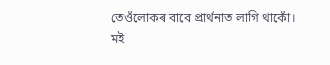তেওঁলোকৰ বাবে প্ৰাৰ্থনাত লাগি থাকোঁ।
মই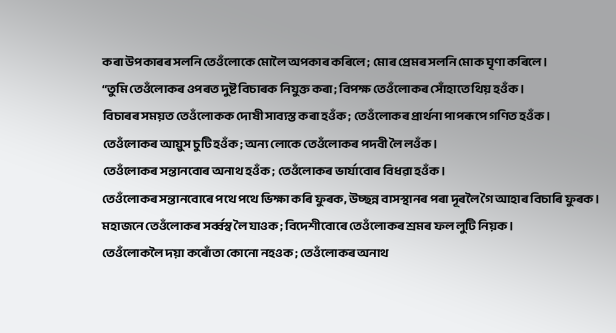কৰা উপকাৰৰ সলনি তেওঁলোকে মোলৈ অপকাৰ কৰিলে; মোৰ প্ৰেমৰ সলনি মোক ঘৃণা কৰিলে।
“তুমি তেওঁলোকৰ ওপৰত দুষ্ট বিচাৰক নিযুক্ত কৰা; বিপক্ষ তেওঁলোকৰ সোঁহাতে থিয় হওঁক।
বিচাৰৰ সময়ত তেওঁলোকক দোষী সাব্যস্ত কৰা হওঁক; তেওঁলোকৰ প্ৰাৰ্থনা পাপৰূপে গণিত হওঁক।
তেওঁলোকৰ আয়ুস চুটি হওঁক; অন্য লোকে তেওঁলোকৰ পদবী লৈ লওঁক।
তেওঁলোকৰ সন্তানবোৰ অনাথ হওঁক; তেওঁলোকৰ ভার্যাবোৰ বিধৱা হওঁক।
তেওঁলোকৰ সন্তানবোৰে পথে পথে ভিক্ষা কৰি ফুৰক, উচ্ছন্ন বাসস্থানৰ পৰা দূৰলৈ গৈ আহাৰ বিচাৰি ফুৰক।
মহাজনে তেওঁলোকৰ সৰ্ব্বস্ব লৈ যাওক; বিদেশীবোৰে তেওঁলোকৰ শ্ৰমৰ ফল লুটি নিয়ক।
তেওঁলোকলৈ দয়া কৰোঁতা কোনো নহওক; তেওঁলোকৰ অনাথ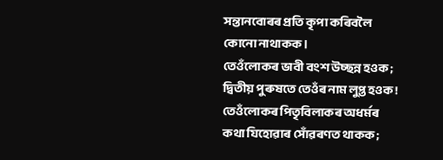সন্তানবোৰৰ প্রতি কৃপা কৰিবলৈ কোনো নাথাকক।
তেওঁলোকৰ ভাবী বংশ উচ্ছন্ন হওক; দ্বিতীয় পুৰুষতে তেওঁৰ নাম লুপ্ত হওক!
তেওঁলোকৰ পিতৃবিলাকৰ অধৰ্মৰ কথা যিহোৱাৰ সোঁৱৰণত থাকক;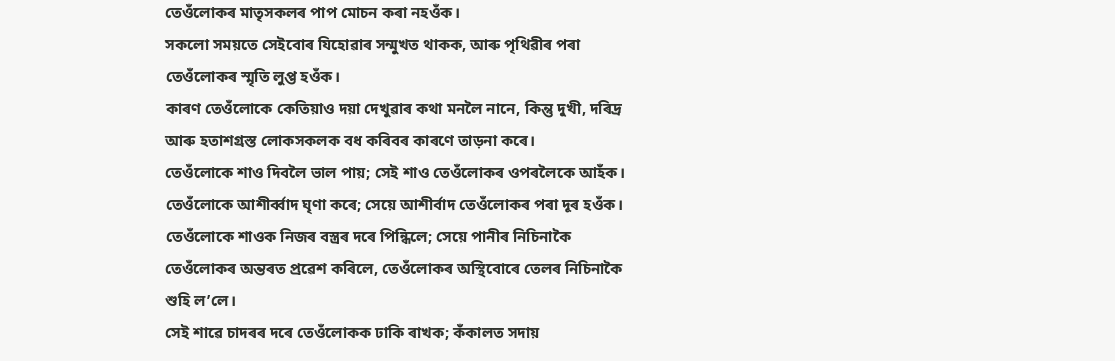তেওঁলোকৰ মাতৃসকলৰ পাপ মোচন কৰা নহওঁক।
সকলো সময়তে সেইবোৰ যিহোৱাৰ সন্মুখত থাকক, আৰু পৃথিৱীৰ পৰা তেওঁলোকৰ স্মৃতি লুপ্ত হওঁক।
কাৰণ তেওঁলোকে কেতিয়াও দয়া দেখুৱাৰ কথা মনলৈ নানে, কিন্তু দুখী, দৰিদ্র আৰু হতাশগ্রস্ত লোকসকলক বধ কৰিবৰ কাৰণে তাড়না কৰে।
তেওঁলোকে শাও দিবলৈ ভাল পায়; সেই শাও তেওঁলোকৰ ওপৰলৈকে আহঁক। তেওঁলোকে আশীৰ্ব্বাদ ঘৃণা কৰে; সেয়ে আশীর্বাদ তেওঁলোকৰ পৰা দূৰ হওঁক।
তেওঁলোকে শাওক নিজৰ বস্ত্ৰৰ দৰে পিন্ধিলে; সেয়ে পানীৰ নিচিনাকৈ তেওঁলোকৰ অন্তৰত প্রৱেশ কৰিলে, তেওঁলোকৰ অস্থিবোৰে তেলৰ নিচিনাকৈ শুহি ল’লে।
সেই শাৱে চাদৰৰ দৰে তেওঁলোকক ঢাকি ৰাখক; কঁকালত সদায়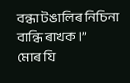বন্ধা টঙালিৰ নিচিনা বান্ধি ৰাখক।”
মোৰ যি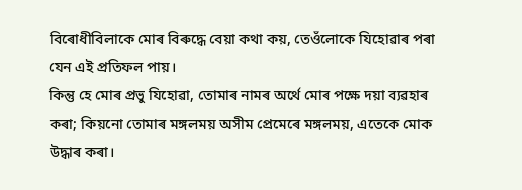বিৰোধীবিলাকে মোৰ বিৰুদ্ধে বেয়া কথা কয়, তেওঁলোকে যিহোৱাৰ পৰা যেন এই প্ৰতিফল পায়।
কিন্তু হে মোৰ প্রভু যিহোৱা, তোমাৰ নামৰ অর্থে মোৰ পক্ষে দয়া ব্যৱহাৰ কৰা; কিয়নো তোমাৰ মঙ্গলময় অসীম প্রেমেৰে মঙ্গলময়, এতেকে মোক উদ্ধাৰ কৰা।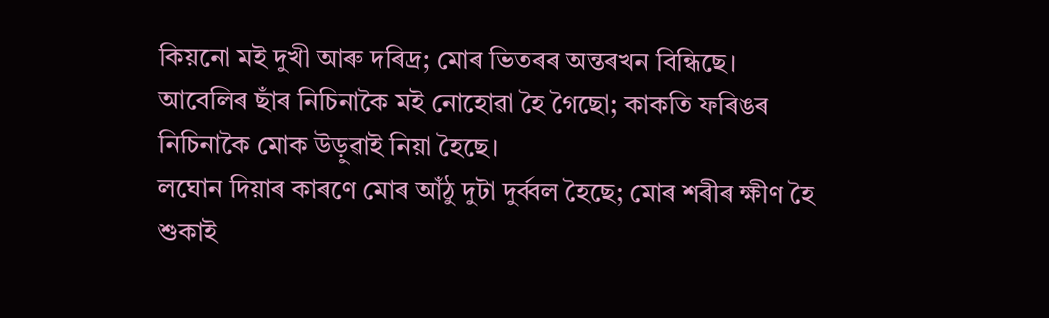কিয়নো মই দুখী আৰু দৰিদ্ৰ; মোৰ ভিতৰৰ অন্তৰখন বিন্ধিছে।
আবেলিৰ ছাঁৰ নিচিনাকৈ মই নোহোৱা হৈ গৈছো; কাকতি ফৰিঙৰ নিচিনাকৈ মোক উড়ুৱাই নিয়া হৈছে।
লঘোন দিয়াৰ কাৰণে মোৰ আঁঠু দুটা দুৰ্ব্বল হৈছে; মোৰ শৰীৰ ক্ষীণ হৈ শুকাই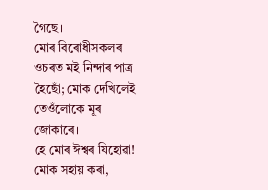গৈছে।
মোৰ বিৰোধীসকলৰ ওচৰত মই নিন্দাৰ পাত্র হৈছোঁ; মোক দেখিলেই তেওঁলোকে মূৰ জোকাৰে।
হে মোৰ ঈশ্বৰ যিহোৱা! মোক সহায় কৰা,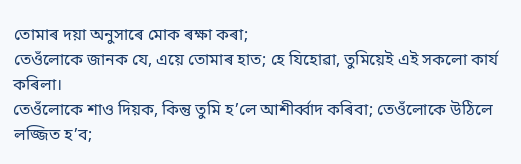তোমাৰ দয়া অনুসাৰে মোক ৰক্ষা কৰা;
তেওঁলোকে জানক যে, এয়ে তোমাৰ হাত; হে যিহোৱা, তুমিয়েই এই সকলো কার্য কৰিলা।
তেওঁলোকে শাও দিয়ক, কিন্তু তুমি হ’লে আশীৰ্ব্বাদ কৰিবা; তেওঁলোকে উঠিলে লজ্জিত হ’ব;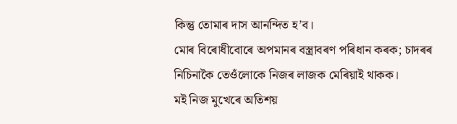কিন্তু তোমাৰ দাস আনন্দিত হ’ব।
মোৰ বিৰোধীবোৰে অপমানৰ বস্ত্রাবৰণ পৰিধান কৰক; চাদৰৰ নিচিনাকৈ তেওঁলোকে নিজৰ লাজক মেৰিয়াই থাকক।
মই নিজ মুখেৰে অতিশয়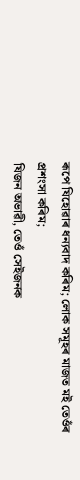ৰূপে যিহোৱাৰ ধন্যবাদ কৰিম; লোক সমূহৰ মাজত মই তেওঁৰ প্ৰশংসা কৰিম;
যিজন অভাৱী, তেওঁ সেইজনক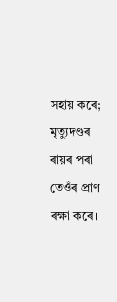সহায় কৰে; মৃত্যুদণ্ডৰ ৰায়ৰ পৰা তেওঁৰ প্ৰাণ ৰক্ষা কৰে।